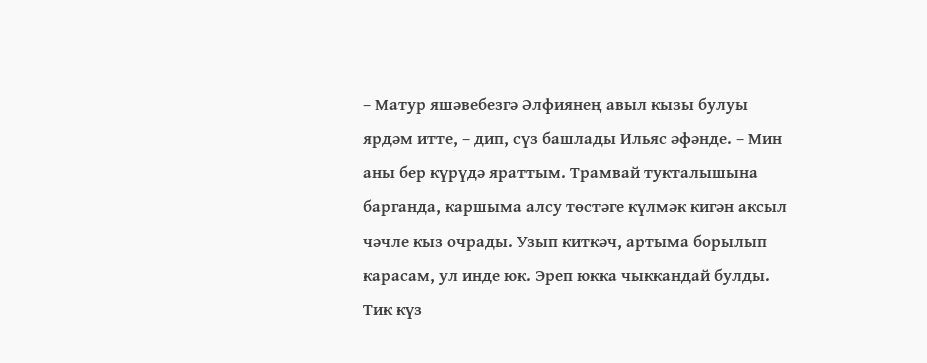– Матур яшәвебезгә Әлфиянең авыл кызы булуы ярдәм итте, – дип, сүз башлады Ильяс әфәнде. – Мин аны бер күрүдә яраттым. Трамвай тукталышына барганда, каршыма алсу төстәге күлмәк кигән аксыл чәчле кыз очрады. Узып киткәч, артыма борылып карасам, ул инде юк. Эреп юкка чыккандай булды. Тик күз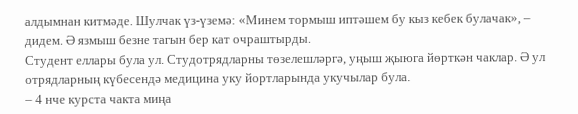алдымнан китмәде. Шулчак үз-үземә: «Минем тормыш иптәшем бу кыз кебек булачак», – дидем. Ә язмыш безне тагын бер кат очраштырды.
Студент еллары була ул. Студотрядларны төзелешләргә, уңыш җыюга йөрткән чаклар. Ә ул отрядларның күбесендә медицина уку йортларында укучылар була.
– 4 нче курста чакта миңа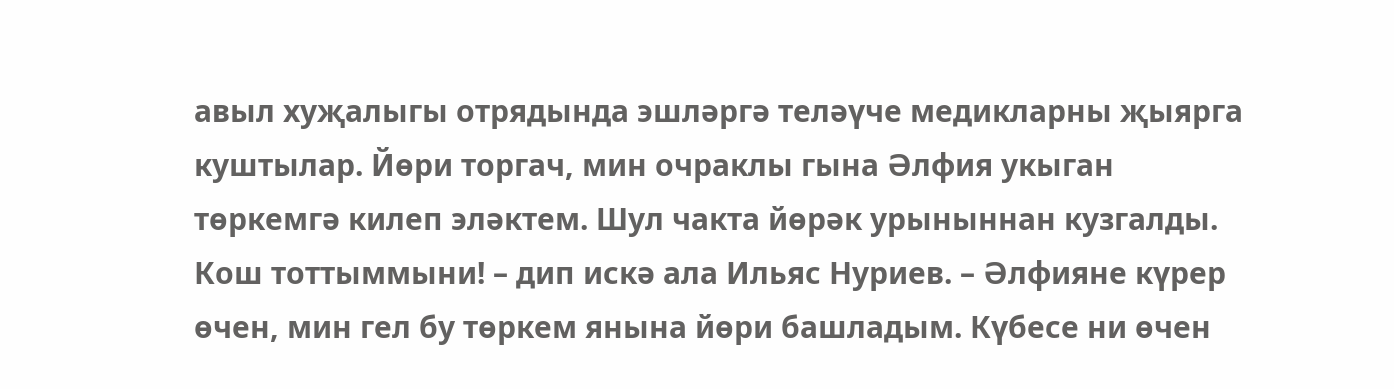авыл хуҗалыгы отрядында эшләргә теләүче медикларны җыярга куштылар. Йөри торгач, мин очраклы гына Әлфия укыган төркемгә килеп эләктем. Шул чакта йөрәк урыныннан кузгалды. Кош тоттыммыни! – дип искә ала Ильяс Нуриев. – Әлфияне күрер өчен, мин гел бу төркем янына йөри башладым. Күбесе ни өчен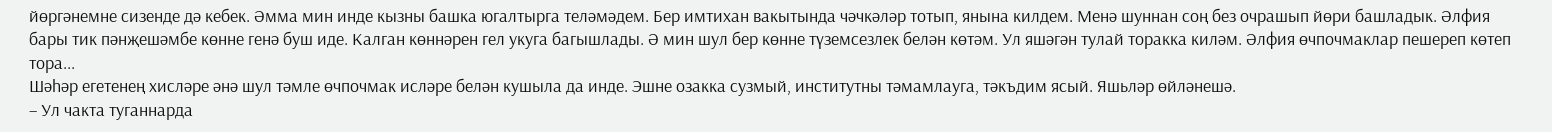йөргәнемне сизенде дә кебек. Әмма мин инде кызны башка югалтырга теләмәдем. Бер имтихан вакытында чәчкәләр тотып, янына килдем. Менә шуннан соң без очрашып йөри башладык. Әлфия бары тик пәнҗешәмбе көнне генә буш иде. Калган көннәрен гел укуга багышлады. Ә мин шул бер көнне түземсезлек белән көтәм. Ул яшәгән тулай торакка киләм. Әлфия өчпочмаклар пешереп көтеп тора...
Шәһәр егетенең хисләре әнә шул тәмле өчпочмак исләре белән кушыла да инде. Эшне озакка сузмый, институтны тәмамлауга, тәкъдим ясый. Яшьләр өйләнешә.
– Ул чакта туганнарда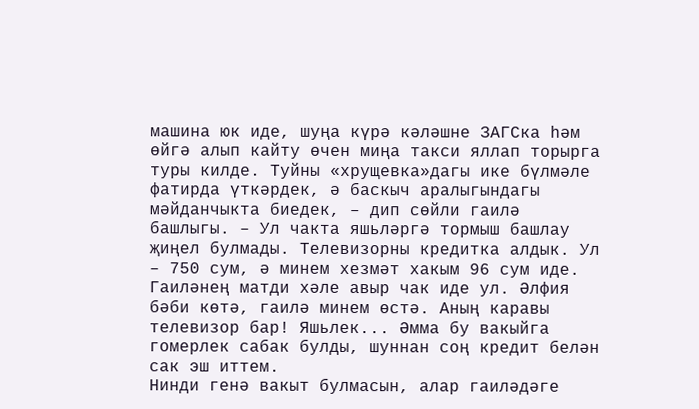машина юк иде, шуңа күрә кәләшне ЗАГСка һәм өйгә алып кайту өчен миңа такси яллап торырга туры килде. Туйны «хрущевка»дагы ике бүлмәле фатирда үткәрдек, ә баскыч аралыгындагы мәйданчыкта биедек, – дип сөйли гаилә башлыгы. – Ул чакта яшьләргә тормыш башлау җиңел булмады. Телевизорны кредитка алдык. Ул – 750 сум, ә минем хезмәт хакым 96 сум иде. Гаиләнең матди хәле авыр чак иде ул. Әлфия бәби көтә, гаилә минем өстә. Аның каравы телевизор бар! Яшьлек... Әмма бу вакыйга гомерлек сабак булды, шуннан соң кредит белән сак эш иттем.
Нинди генә вакыт булмасын, алар гаиләдәге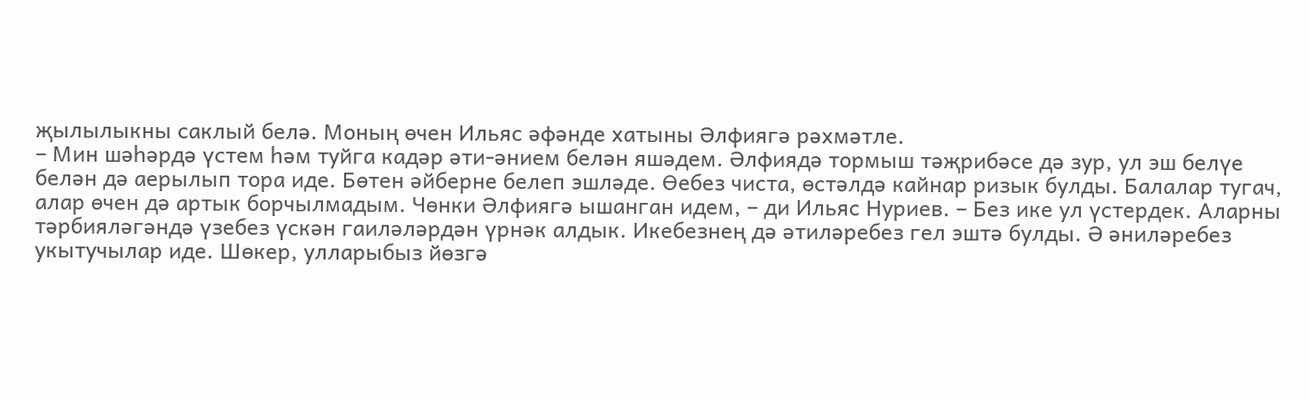җылылыкны саклый белә. Моның өчен Ильяс әфәнде хатыны Әлфиягә рәхмәтле.
– Мин шәһәрдә үстем һәм туйга кадәр әти-әнием белән яшәдем. Әлфиядә тормыш тәҗрибәсе дә зур, ул эш белүе белән дә аерылып тора иде. Бөтен әйберне белеп эшләде. Өебез чиста, өстәлдә кайнар ризык булды. Балалар тугач, алар өчен дә артык борчылмадым. Чөнки Әлфиягә ышанган идем, – ди Ильяс Нуриев. – Без ике ул үстердек. Аларны тәрбияләгәндә үзебез үскән гаиләләрдән үрнәк алдык. Икебезнең дә әтиләребез гел эштә булды. Ә әниләребез укытучылар иде. Шөкер, улларыбыз йөзгә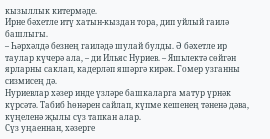кызыллык китермәде.
Ирне бәхетле итү хатын-кыздан тора, дип уйлый гаилә башлыгы.
– Һәрхәлдә безнең гаиләдә шулай булды. Ә бәхетле ир таулар күчерә ала, – ди Ильяс Нуриев. – Яшьлектә сөйгән ярларны саклап, кадерләп яшәргә кирәк. Гомер узганны сизмисең дә.
Нуриевлар хәзер инде үзләре башкаларга матур үрнәк күрсәтә. Табиб һөнәрен сайлап, күпме кешенең тәненә дәва, күңеленә җылы сүз тапкан алар.
Сүз уңаеннан, хәзерге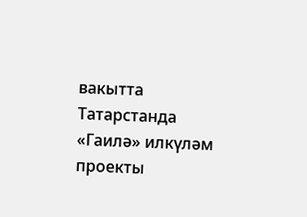вакытта Татарстанда «Гаилә» илкүләм проекты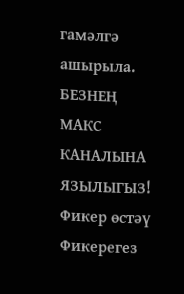гамәлгә ашырыла.
БЕЗНЕҢ МАКС КАНАЛЫНА ЯЗЫЛЫГЫЗ!
Фикер өстәү
Фикерегез